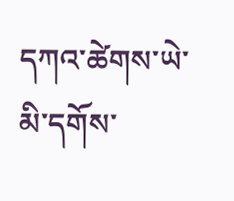དཀའ་ཚེགས་ཡེ་མི་དགོས་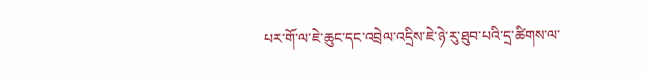པར་གོ་ལ་ཇེ་ཆུང་དང་འབྲེལ་འདྲིས་ཇེ་ཉེ་རུ་ཐུབ་པའི་དྲ་ཚིགས་ལ་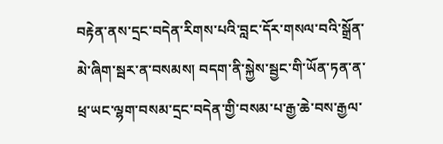བརྟེན་ནས་དྲང་བདེན་རིགས་པའི་བླང་དོར་གསལ་བའི་སྒྲོན་མེ་ཞིག་སྦར་ན་བསམས། བདག་ནི་སྐྱེས་སྦྱང་གི་ཡོན་ཏན་ན་ཕྲ་ཡང་ལྷག་བསམ་དྲང་བདེན་གྱི་བསམ་པ་རྒྱ་ཆེ་བས་རྒྱལ་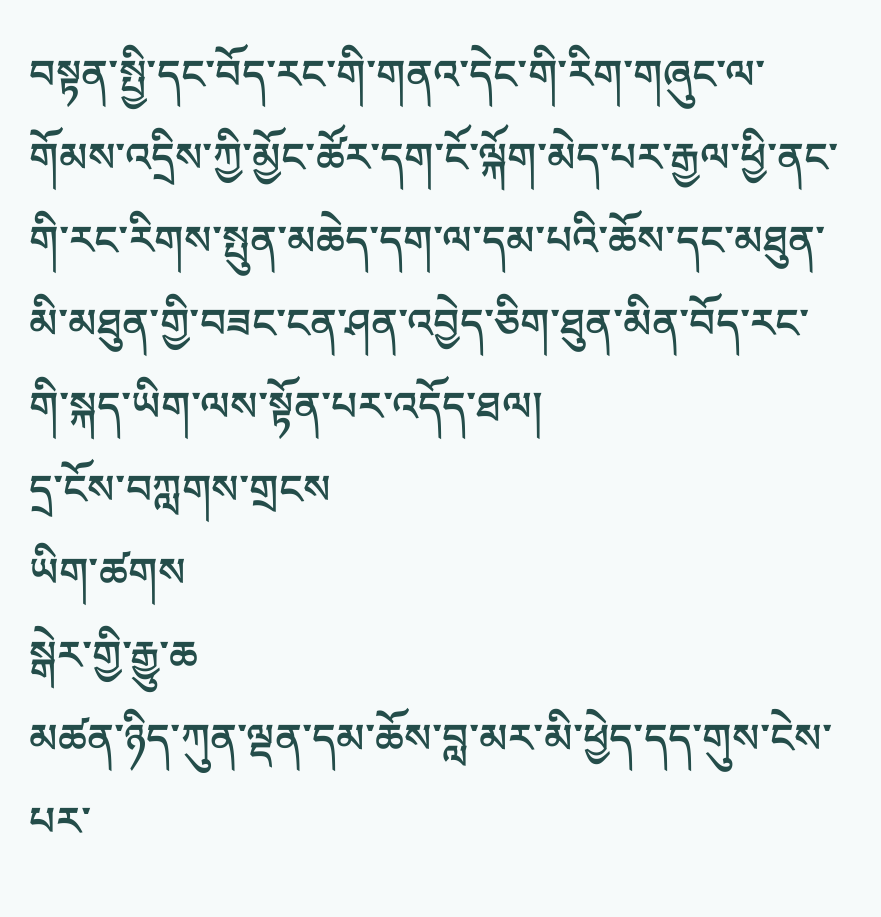བསྟན་སྤྱི་དང་བོད་རང་གི་གནའ་དེང་གི་རིག་གཞུང་ལ་གོམས་འདྲིས་ཀྱི་མྱོང་ཚོར་དག་ངོ་ལྐོག་མེད་པར་རྒྱལ་ཕྱི་ནང་གི་རང་རིགས་སྤུན་མཆེད་དག་ལ་དམ་པའི་ཆོས་དང་མཐུན་མི་མཐུན་གྱི་བཟང་ངན་ཤན་འབྱེད་ཅིག་ཐུན་མིན་བོད་རང་གི་སྐད་ཡིག་ལས་སྟོན་པར་འདོད་ཐལ།
དྲ་ངོས་བཀླགས་གྲངས
ཡིག་ཚགས
སྒེར་གྱི་རྒྱུ་ཆ
མཚན་ཉིད་ཀུན་ལྡན་དམ་ཆོས་བླ་མར་མི་ཕྱེད་དད་གུས་ངེས་པར་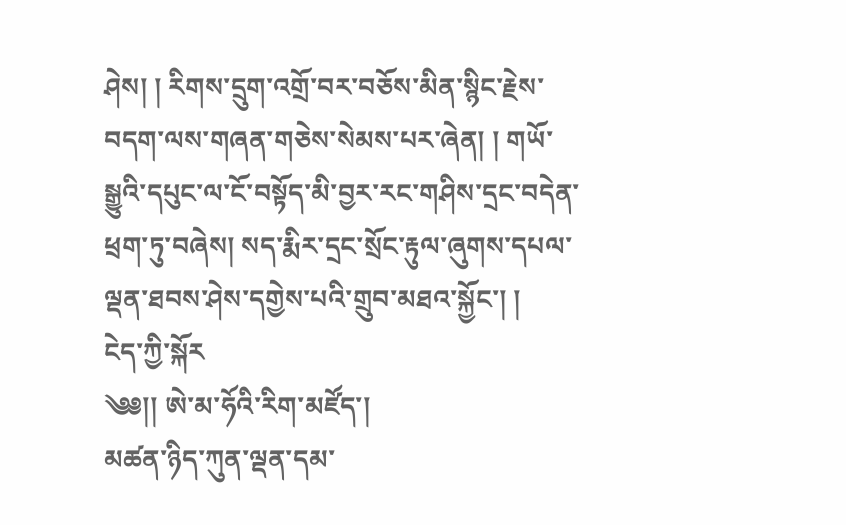ཤེས། ། རིགས་དྲུག་འགྲོ་བར་བཅོས་མིན་སྙིང་རྗེས་བདག་ལས་གཞན་གཅེས་སེམས་པར་ཞེན། ། གཡོ་སྒྱུའི་དཔུང་ལ་ངོ་བསྟོད་མི་བྱར་རང་གཤིས་དྲང་བདེན་ཕྲག་ཏུ་བཞེས། སད་རྨིར་དྲང་སྲོང་རྟུལ་ཞུགས་དཔལ་ལྡན་ཐབས་ཤེས་དགྱེས་པའི་གྲུབ་མཐའ་སྐྱོང་། །
ངེད་ཀྱི་སྐོར
༄༅།། ཨེ་མ་ཧོའི་རིག་མཛོད་།
མཚན་ཉིད་ཀུན་ལྡན་དམ་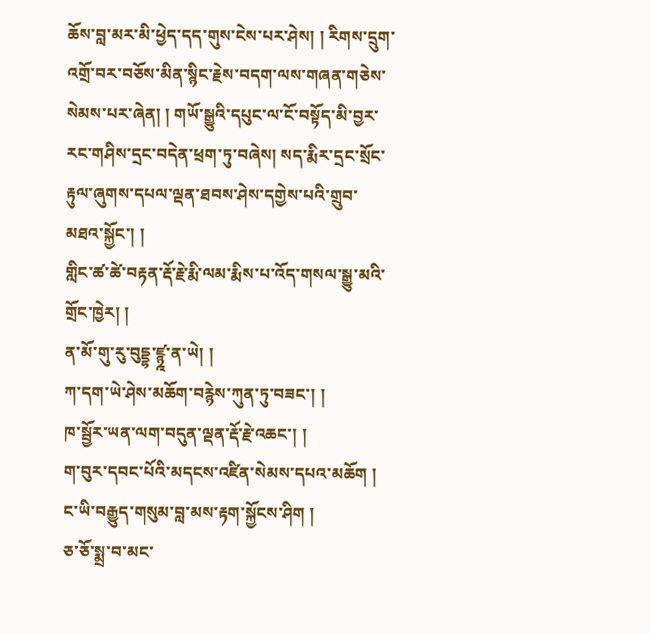ཆོས་བླ་མར་མི་ཕྱེད་དད་གུས་ངེས་པར་ཤེས། ། རིགས་དྲུག་འགྲོ་བར་བཅོས་མིན་སྙིང་རྗེས་བདག་ལས་གཞན་གཅེས་སེམས་པར་ཞེན། ། གཡོ་སྒྱུའི་དཔུང་ལ་ངོ་བསྟོད་མི་བྱར་རང་གཤིས་དྲང་བདེན་ཕྲག་ཏུ་བཞེས། སད་རྨིར་དྲང་སྲོང་རྟུལ་ཞུགས་དཔལ་ལྡན་ཐབས་ཤེས་དགྱེས་པའི་གྲུབ་མཐའ་སྐྱོང་། །
གླིང་ཚ་ཚེ་བརྟན་རྡོ་རྗེ་རྨི་ལམ་རྨིས་པ་འོད་གསལ་སྒྱུ་མའི་གྲོང་ཁྱེར། །
ན་མོ་གུ་རུ་བུདྡྷ་ཛྙྰ་ན་ཡེ། །
ཀ་དག་ཡེ་ཤེས་མཆོག་བརྙེས་ཀུན་ཏུ་བཟང་། །
ཁ་སྦྱོར་ཡན་ལག་བདུན་ལྡན་རྡོ་རྗེ་འཆང་། །
ག་བུར་དབང་པོའི་མདངས་འཛིན་སེམས་དཔའ་མཆོག །
ང་ཡི་བརྒྱུད་གསུམ་བླ་མས་རྟག་སྐྱོངས་ཤིག །
ཅ་ཅོ་སྨྲ་བ་མང་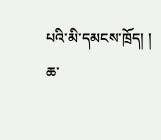པའི་མི་དམངས་ཁྲོད། །
ཆ་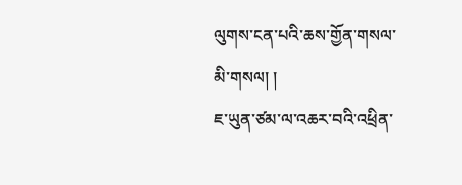ལུགས་ངན་པའི་ཆས་གྱོན་གསལ་མི་གསལ། །
ཇ་ཡུན་ཙམ་ལ་འཆར་བའི་འཕྲིན་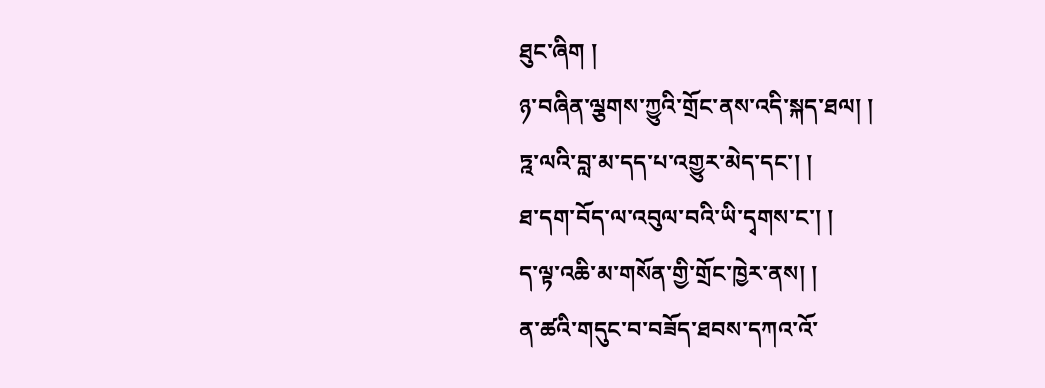ཐུང་ཞིག །
ཉ་བཞིན་ལྕགས་ཀྱུའི་གྲོང་ནས་འདི་སྐད་ཐལ། །
ཏྰ་ལའི་བླ་མ་དད་པ་འགྱུར་མེད་དང་། །
ཐ་དག་བོད་ལ་འབུལ་བའི་ཡི་དྭགས་ང་། །
ད་ལྟ་འཆི་མ་གསོན་གྱི་གྲོང་ཁྱེར་ནས། །
ན་ཚའི་གདུང་བ་བཟོད་ཐབས་དཀའ་འོ་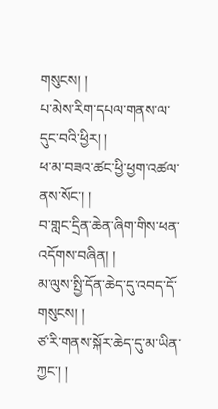གསུངས། །
པ་མེས་རིག་དཔལ་གནས་ལ་དུང་བའི་ཕྱིར། །
ཕ་མ་བཟའ་ཚང་ཕྱི་ཕྱག་འཚལ་ནས་སོང་། །
བ་གླང་དྲིན་ཆེན་ཞིག་གིས་ཕན་འདོགས་བཞིན། །
མ་ལུས་སྤྱི་དོན་ཆེད་དུ་འབད་དོ་གསུངས། །
ཙ་རི་གནས་སྐོར་ཆེད་དུ་མ་ཡིན་ཀྱང་། །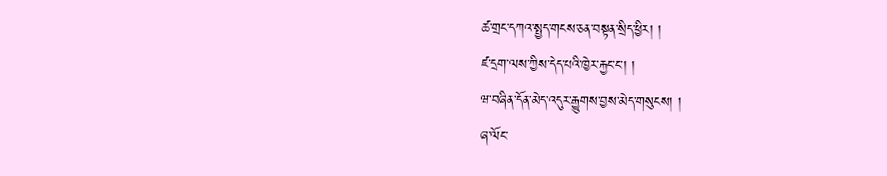ཚ་གྲང་དཀའ་སྤྱད་གངས་ཅན་བསྟན་སྲིད་ཕྱིར། །
ཛ་དྲག་ལས་ཀྱིས་དེད་པའི་ཁྱེར་རྐྱང་ང་། །
ཝ་བཞིན་དོན་མེད་འདུར་རྒྱུགས་བྱས་མེད་གསུངས། །
ཞ་ལོང་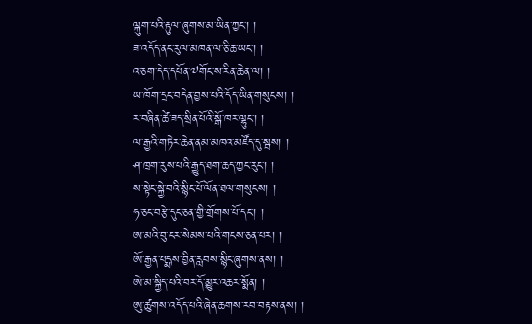ལྐུག་པའི་རྟུལ་ཞུགས་མ་ཡིན་ཀྱང་། །
ཟ་འདོད་ནང་རུལ་མཁན་ལ་ཅི་ཆ་ཡང་། །
འ་ཅག་དེད་དཔོན་༧གོང་ས་རིན་ཆེན་ལ། །
ཡ་ཁོག་དྲང་བདེན་བྱས་པའི་དོད་ཡིན་གསུངས། །
ར་བཞིན་ཚེ་ཟད་སྲིན་པོའི་སྒོ་ཁར་ལྷུང་། །
ལ་རྒྱའི་གཏེར་ཆེན་ནམ་མཁའ་མཛོད་དུ་སྦས། །
ཤ་ཁྲག་རུས་པའི་རྒྱུད་ཐག་ཆད་ཀྱང་རུང་། །
ས་སྟེང་སྐྱེ་བའི་སྙིང་པོ་ལོན་ཐལ་གསུངས། །
ཧ་ཅང་བརྩེ་དུང་ཅན་གྱི་གྲོགས་པོ་དང་། །
ཨ་མའི་བུ་ངར་སེམས་པའི་གངས་ཅན་པར། །
ཨོ་རྒྱན་པདྨས་བྱིན་རླབས་སྙིང་ཞུགས་ནས། །
ཨེ་མ་སྐྱིད་པའི་བར་དོ་མྱུར་འཆར་སྨོན། །
ཨུ་ཚུགས་འདོད་པའི་ཞེན་ཆགས་རབ་བརྟས་ནས། །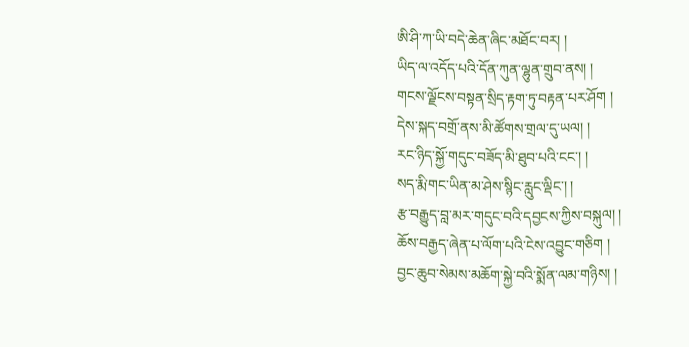ཨི་ཤི་ཀ་ཡི་བདེ་ཆེན་ཞིང་མཐོང་བར། །
ཡིད་ལ་འདོད་པའི་དོན་ཀུན་ལྷུན་གྲུབ་ནས། །
གངས་ལྗོངས་བསྟན་སྲིད་རྟག་ཏུ་བརྟན་པར་ཤོག །
དེས་སྐད་བགྲོ་ནས་མི་ཚོགས་གྲལ་དུ་ཡལ། །
རང་ཉིད་སྐྱོ་གདུང་བཟོད་མི་ཐུབ་པའི་ངང་། །
སད་རྨི་གང་ཡིན་མ་ཤེས་སྙིང་རླུང་ལྡིང་། །
རྩ་བརྒྱུད་བླ་མར་གདུང་བའི་དབྱངས་ཀྱིས་བསྐུལ། །
ཆོས་བརྒྱད་ཞེན་པ་ལོག་པའི་ངེས་འབྱུང་གཅིག །
བྱང་ཆུབ་སེམས་མཆོག་སྐྱེ་བའི་སྨོན་ལམ་གཉིས། །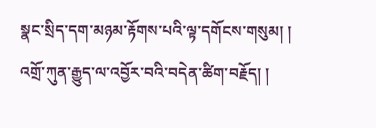སྣང་སྲིད་དག་མཉམ་རྟོགས་པའི་ལྟ་དགོངས་གསུམ། །
འགྲོ་ཀུན་རྒྱུད་ལ་འབྱོར་བའི་བདེན་ཚིག་བརྗོད། །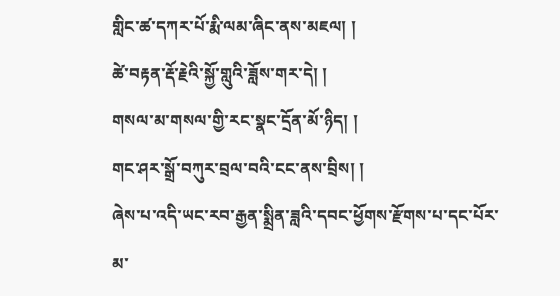གླིང་ཚ་དཀར་པོ་རྨི་ལམ་ཞིང་ནས་མཇལ། །
ཚེ་བརྟན་རྡོ་རྗེའི་སྐྱོ་གླུའི་ཟློས་གར་དེ། །
གསལ་མ་གསལ་གྱི་རང་སྣང་དྲོན་མོ་ཉིད། །
གང་ཤར་སྒྲོ་བཀུར་བྲལ་བའི་ངང་ནས་བྲིས། །
ཞེས་པ་འདི་ཡང་རབ་རྒྱན་སྨྲིན་ཟླའི་དབང་ཕྱོགས་རྫོགས་པ་དང་པོར་མ་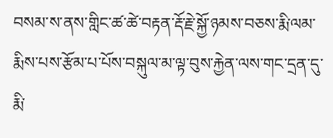བསམ་ས་ནས་གླིང་ཚ་ཚེ་བརྟན་རྡོ་རྗེ་སྐྱོ་ཉམས་བཅས་རྨི་ལམ་རྨིས་པས་རྩོམ་པ་པོས་བསྐུལ་མ་ལྟ་བུས་རྐྱེན་ལས་གང་དྲན་དུ་རྨི་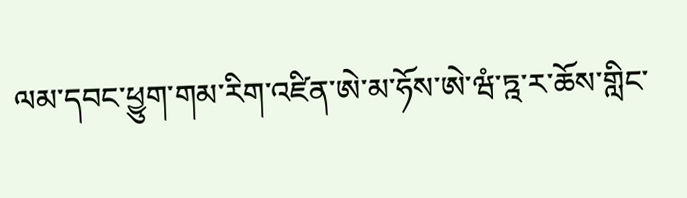ལམ་དབང་ཕྱུག་གམ་རིག་འཛིན་ཨེ་མ་ཧོས་ཨེ་ཝཾ་ཏྰ་ར་ཆོས་གླིང་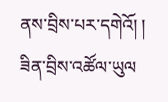ནས་བྲིས་པར་དགེའོ། །
ཟིན་བྲིས་འཚོལ་ཡུལ